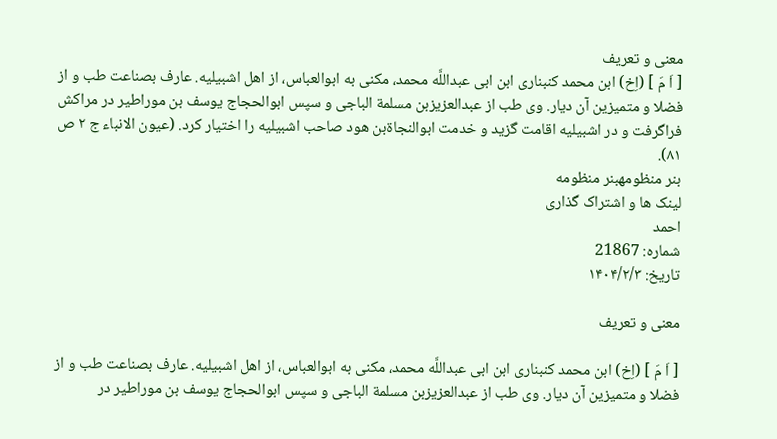معنی و تعریف
[ اَ مَ ] (اِخ) ابن محمد کنبناری ابن ابی عبداللَّه محمد، مکنی به ابوالعباس، از اهل اشبیلیه. عارف بصناعت طب و از فضلا و متمیزین آن دیار. وی طب از عبدالعزیزبن مسلمة الباجی و سپس ابوالحجاج یوسف بن موراطیر در مراکش فراگرفت و در اشبیلیه اقامت گزید و خدمت ابوالنجاةبن هود صاحب اشبیلیه را اختیار کرد. (عیون الانباء ج ۲ ص ۸۱).
بنر منظومهبنر منظومه
لینک ها و اشتراک گذاری
احمد
شماره: 21867
تاریخ: ۱۴۰۴/۲/۳

معنی و تعریف

[ اَ مَ ] (اِخ) ابن محمد کنبناری ابن ابی عبداللَّه محمد، مکنی به ابوالعباس، از اهل اشبیلیه. عارف بصناعت طب و از فضلا و متمیزین آن دیار. وی طب از عبدالعزیزبن مسلمة الباجی و سپس ابوالحجاج یوسف بن موراطیر در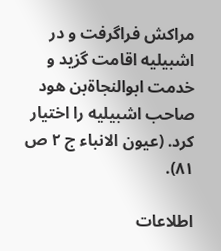مراکش فراگرفت و در اشبیلیه اقامت گزید و خدمت ابوالنجاةبن هود صاحب اشبیلیه را اختیار کرد. (عیون الانباء ج ۲ ص ۸۱).

اطلاعات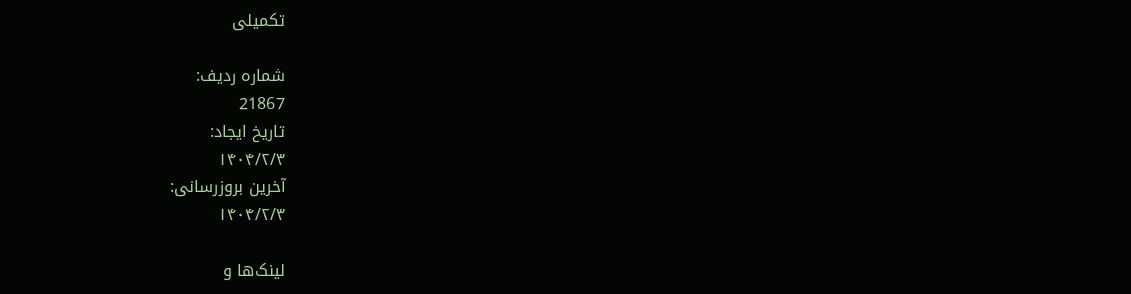تکمیلی

شماره ردیف:
21867
تاریخ ایجاد:
۱۴۰۴/۲/۳
آخرین بروزرسانی:
۱۴۰۴/۲/۳

لینک‌ها و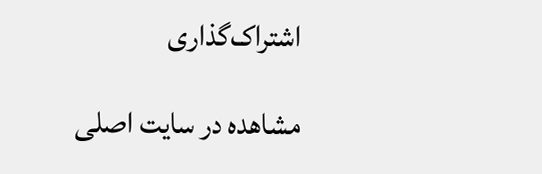اشتراک‌گذاری

مشاهده در سایت اصلی